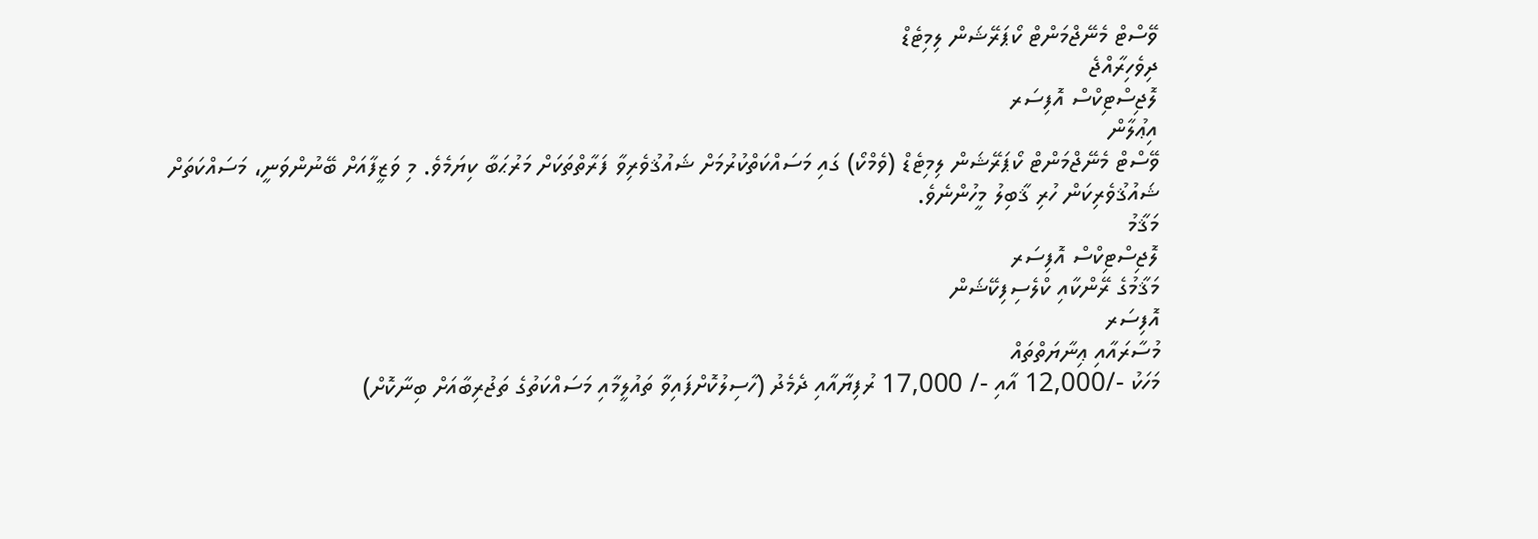ވޭސްޓް މެނޭޖްމަންޓް ކޯޕަރޭޝަން ލިމިޓެޑް
ދިވެހިރާއްޖެ
ލޮޖިސްޓިކްސް އޮފިސަރ
އިޢުލާން
ވޭސްޓް މެނޭޖްމަންޓް ކޯޕަރޭޝަން ލިމިޓެޑް (ވެމްކޯ) ގައި މަސައްކަތްކުރުމަށް ޝައުޤުވެރިވާ ފަރާތްތަކަށް މަރުޙަބާ ކިޔަމެވެ. މި ވަޒީފާއަށް ބޭނުންވަނީ، މަސައްކަތަށް ޝައުޤުވެރިކަން ހުރި ޤާބިލު މީހުންނެވެ.
މަޤާމު
ލޮޖިސްޓިކްސް އޮފިސަރ
މަޤާމުގެ ރޭންކާއި ކްލެސިފިކޭޝަން
އޮފިސަރ
މުސާރައާއި ޢިނާޔަތްތައް
މަހަކު -/12,000 އާއި -/ 17,000 ރުފިޔާއާއި ދެމެދު (ހާސިލުކޮށްފައިވާ ތައުލީމާއި މަސައްކަތުގެ ތަޖުރިބާއަށް ބިނާކޮށް)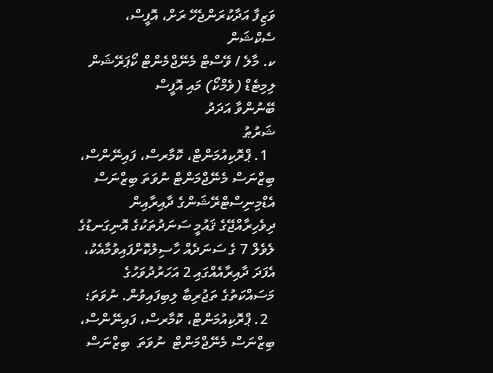ވަޒިފާ އަދާކުރަންޖެހޭ ރަށް، އޮފީސް، ސެކްޝަން
ކ. މާލެ / ވޭސްޓް މެނޭޖްމެންޓް ކޯޕަރޭޝަން ލިމިޓެޑް (ވެމްކޯ) މައި އޮފީސް
ބޭނުންވާ އަދަދު
ޝަރުޠު
  1. ޕްރޮކިއުމަންޓް، ކޮމާރސް، ފައިނޭންސް، ބިޒްނަސް މެނޭޖްމަންޓް ނުވަތަ ބިޒްނަސް އެޑްމިނިސްޓްރޭޝަންގެ ދާއިރާއިން ދިވެހިރާއްޖޭގެ ޤައުމީ ސަނަދުތަކުގެ އޮނިގަނޑުގެ ލެވެލް 7 ގެ ސަނަދެއް ހާސިލުކޮށްފައިވުމާއެކު،  އެފަދަ ދާއިރާއެއްގައި 2 އަހަރުދުވަހުގެ މަސައްކަތުގެ ތަޖުރިބާ ލިބިފައިވުން. ނުވަތަ؛
  2. ޕްރޮކިއުމަންޓް، ކޮމާރސް، ފައިނޭންސް، ބިޒްނަސް މެނޭޖްމަންޓް  ނުވަތަ  ބިޒްނަސް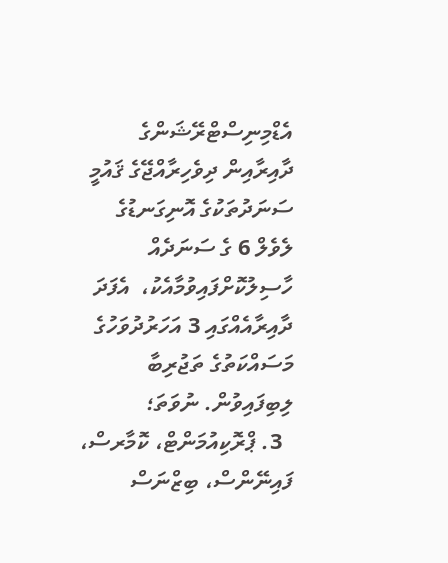އެޑްމިނިސްޓްރޭޝަންގެ   ދާއިރާއިން ދިވެހިރާއްޖޭގެ ޤައުމީ ސަނަދުތަކުގެ އޮނިގަނޑުގެ ލެވެލް 6 ގެ ސަނަދެއް ހާސިލުކޮށްފައިވުމާއެކު،  އެފަދަ ދާއިރާއެއްގައި 3 އަހަރުދުވަހުގެ މަސައްކަތުގެ ތަޖުރިބާ ލިބިފައިވުން. ނުވަތަ؛
  3. ޕްރޮކިއުމަންޓް، ކޮމާރސް، ފައިނޭންސް، ބިޒްނަސް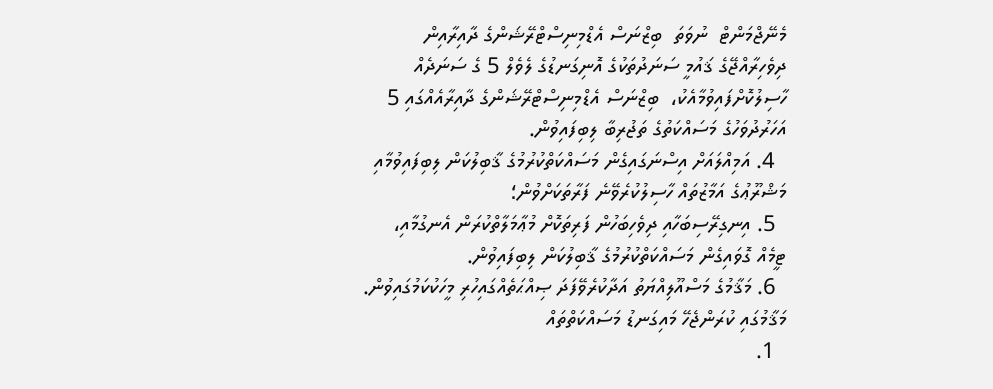މެނޭޖްމަންޓް  ނުވަތަ  ބިޒްނަސް އެޑްމިނިސްޓްރޭޝަންގެ ދާއިރާއިން ދިވެހިރާއްޖޭގެ ޤައުމީ ސަނަދުތަކުގެ އޮނިގަނޑުގެ ލެވެލް 5 ގެ ސަނަދެއް ހާސިލުކޮށްފައިވުމާއެކު،  ބިޒްނަސް އެޑްމިނިސްޓްރޭޝަންގެ ދާއިރާއެއްގައި 5 އަހަރުދުވަހުގެ މަސައްކަތުގެ ތަޖުރިބާ ލިބިފައިވުން.
  4. އަމިއްލައަށް އިސްނަގައިގެން މަސައްކަތްކުރުމުގެ ޤާބިލުކަން ލިބިފައިވުމާއި މަޝްރޫޢުގެ އަމާޒުތައް ހާސިލުކުރެވޭނެ ފަރާތަކަށްވުން؛
  5. އިނގިރޭސިބަހާއި ދިވެހިބަހުން ފަރިތަކޮށް މުޢާމަލާތްކުރަން އެނގުމާއި، ޓީމެއް ގޮވައިގެން މަސައްކަތްކުރުމުގެ ޤާބިލުކަން ލިބިފައިވުން.
  6. މަޤާމުގެ މަސްއޫލިއްޔަތު އަދާކުރެވޭފަދަ ޞިއްޙަތެއްގައިހުރި މީހަކުކަމުގައިވުން.
މަޤާމުގައި ކުރަންޖެހޭ މައިގަނޑު މަސައްކަތްތައް
  1.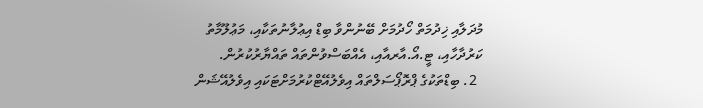މުދަލާއި ޚިދުމަތް ހޯދުމަށް ބޭނުންވާ ބިޑް އިޢުލާނުތަކާއި، މަޢުލޫމާތު ކަރުދާހާއި، ޓީ.އޯ.އާރއާއި، އެއްބަސްވުންތައް ތައްޔާރުކުރުން.
  2. ބިޑްތަކުގެ ޕްރޮޕޯސަލްތައް އިވެލުއޭޓްކުރުމަށްޓަކައި އިވެލުއޭޝަން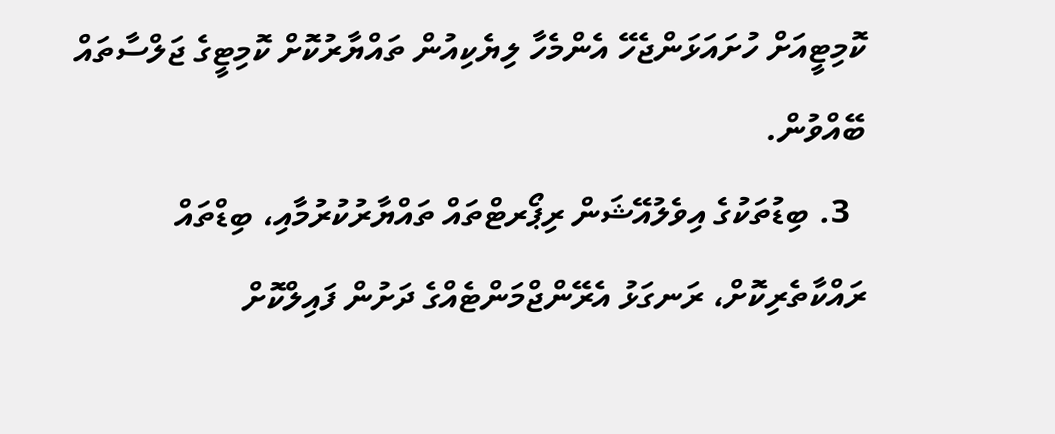ކޮމިޓީއަށް ހުށައަޅަންޖެހޭ އެންމެހާ ލިޔެކިއުން ތައްޔާރުކޮށް ކޮމިޓީގެ ޖަލްސާތައް ބޭއްވުން.
  3. ބިޑުތަކުގެ އިވެލުއޭޝަން ރިޕޯރޓްތައް ތައްޔާރުކުރުމާއި، ބިޑްތައް ރައްކާތެރިކޮށް، ރަނގަޅު އެރޭންޖްމަންޓެއްގެ ދަށުން ފައިލްކޮށް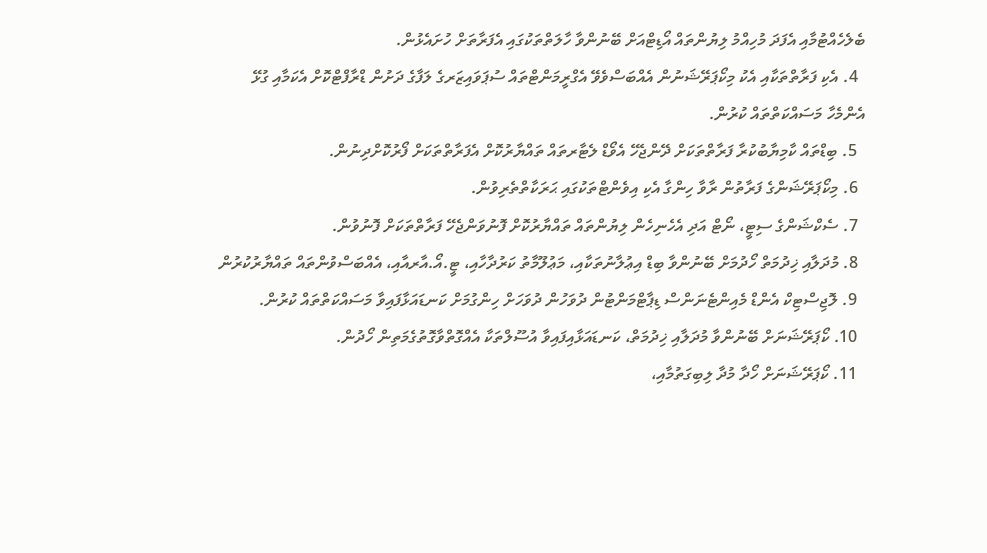ބެލެހެއްޓުމާއި އެފަދަ މުހިއްމު ލިޔުންތައް އޯޑިޓްއަށް ބޭނުންވާ ހާލަތްތަކުގައި އެފަރާތަށް ހުށައެޅުން.
  4. އެކި ފަރާތްތަކާއި އެކު މިކޯޕަރޭޝަނުން އެއްބަސްވެވޭ އެގްރީމަންޓްތައް ސުޕަވައިޒަރގެ ލަފާގެ ދަށުން ޑްރާފްޓްކޮށް އެކަމާއި ގުޅޭ އެންމެހާ މަސައްކަތްތައް ކުރުން.
  5. ބިޑްތައް ކާމިޔާބުކުރާ ފަރާތްތަކަށް ދޭންޖެހޭ އެވޯޑް ލެޓާރތައް ތައްޔާރުކޮށް އެފަރާތްތަކަށް ފޯރުކޮށްދިނުން.
  6. މިކޯޕަރޭޝަންގެ ފަރާތުން ރާވާ ހިންގާ އެކި އިވެންޓްތަކުގައި ޙަރަކާތްތެރިވުން.
  7. ސެކްޝަންގެ ސިޓީ، ނޯޓް އަދި އެހެނިހެން ލިޔުންތައް ތައްޔާރުކޮށް ފޮނުވަންޖެހޭ ފަރާތްތަކަށް ފޮނުވުން.
  8. މުދަލާއި ޚިދުމަތް ހޯދުމަށް ބޭނުންވާ ބިޑް އިޢުލާނުތަކާއި، މަޢުލޫމާތު ކަރުދާހާއި، ޓީ.އޯ.އާރއާއި، އެއްބަސްވުންތައް ތައްޔާރުކުރުން
  9. ލޮޖިސްޓިކް އެންޑް މެއިންޓެނަންސް ޑިޕާޓްމަންޓުން ދުވަހުން ދުވަހަށް ހިންގުމަށް ކަނޑައަޅާފައިވާ މަސައްކަތްތައް ކުރުން.
  10. ކޯޕަރޭޝަނަށް ބޭނުންވާ މުދަލާއި ޚިދުމަތް، ކަނޑައަޅާއިފައިވާ އުސޫލްތަކާ އެއްގޮތްވާގޮތުގެމަތިން ހޯދުން.
  11. ކޯޕަރޭޝަނަށް ހޯދާ މުދާ ލިބިގަތުމާއި،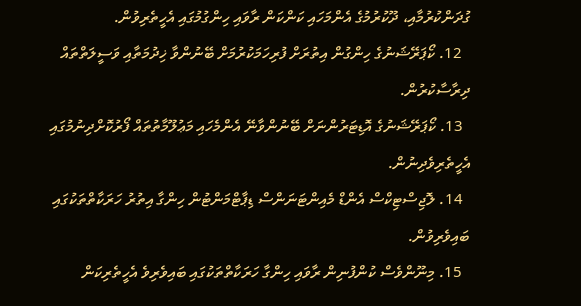ގުދަންކުރުމާއި، ދޫކުރުމުގެ އެންމަހައި ކަންކަން ރާވައި ހިންގުމުގައި އެހީތެރިވުން.
  12. ކޯޕަރޭޝަނުގެ ހިންގުން އިތުރަށް ފުރިހަމަކުރުމަށް ބޭނުންވާ ޚިދުމަތާއި ވަސީލަތްތައް ދިރާސާކުރުން.
  13. ކޯޕަރޭޝަނުގެ އޮޑިޓަރުންނަށް ބޭނުންވާނޭ އެންމެހައި މަޢުލޫމާތުތައް ފޯރުކޮށްދިނުމުގައި އެހީތެރިވެދިނުން.
  14. ލޮޖިސްޓިކްސް އެންޑް މެއިންޓަނަންސް ޑިޕާޓްމަންޓުން ހިންގާ އިތުރު ހަރަކާތްތަކުގައި ބައިވެރިވުން.
  15. މިނޫންވެސް ކުންފުނިން ރާވައި ހިންގާ ހަރަކާތްތަކުގައި ބައިވެރިވެ އެހީތެރިކަން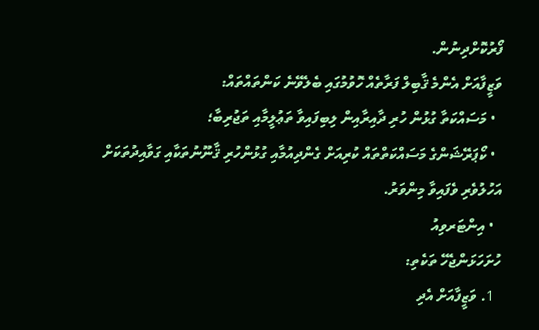ފޯރުކޮށްދިނުން.
ވަޒީފާއަށް އެންމެ ޤާބިލް ފަރާތެއް ހޮވުމުގައި ބެލެވޭނެ ކަންތައްތައް:
  • މަސައްކަތާ ގުޅުން ހުރި ދާއިރާއިން ލިބިފައިވާ ތަޢުލީމާއި ތަޖުރިބާ؛
  • ކޯޕަރޭޝަންގެ މަސައްކަތްތައް ކުރިއަށް ގެންދިއުމާއި ގުޅުންހުރި ޤާނޫނުތަކާއި ގަވާއިދުތަކަށް އަހުލުވެރި ވެފައިވާ މިންވަރު.
  • އިންޓަރވިއު
ހުށަހަޅަންޖެހޭ ތަކެތި:
  1. ވަޒީފާއަށް އެދި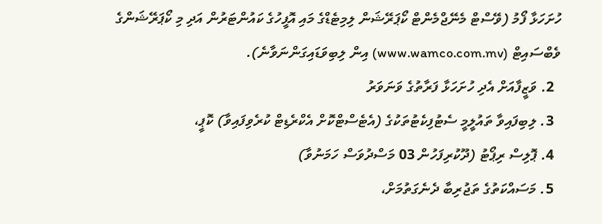ހުށަހަޅާ ފޯމު (ވޭސްޓް މެނޭޖްމެންޓް ކޯޕަރޭޝަން ލިމިޓެޑްގެ މައި އޮފީހުގެ ކައުންޓަރުން އަދި މި ކޯޕަރޭޝަންގެ ވެބްސައިޓް (www.wamco.com.mv) އިން ލިބިވަޑައިގަންނަވާނެ).
  2. ވަޒީފާއަށް އެދި ހުށަހަޅާ ފަރާތުގެ ވަނަވަރު
  3. ލިބިފައިވާ ތައުލީމީ ސެޓުފިކެޓުތަކުގެ (އެޓެސްޓްކޮށް އެކްރެޑިޓް ކުރެވިފައިވާ) ކޮޕީ،
  4. ޕޮލިސް ރިޕޯޓު (ދޫކުރިފަހުން 03 މަސްދުވަސް ހަމަނުވާ)
  5. މަސައްކަތުގެ ތަޖުރިބާ ދެނެގަތުމަށް،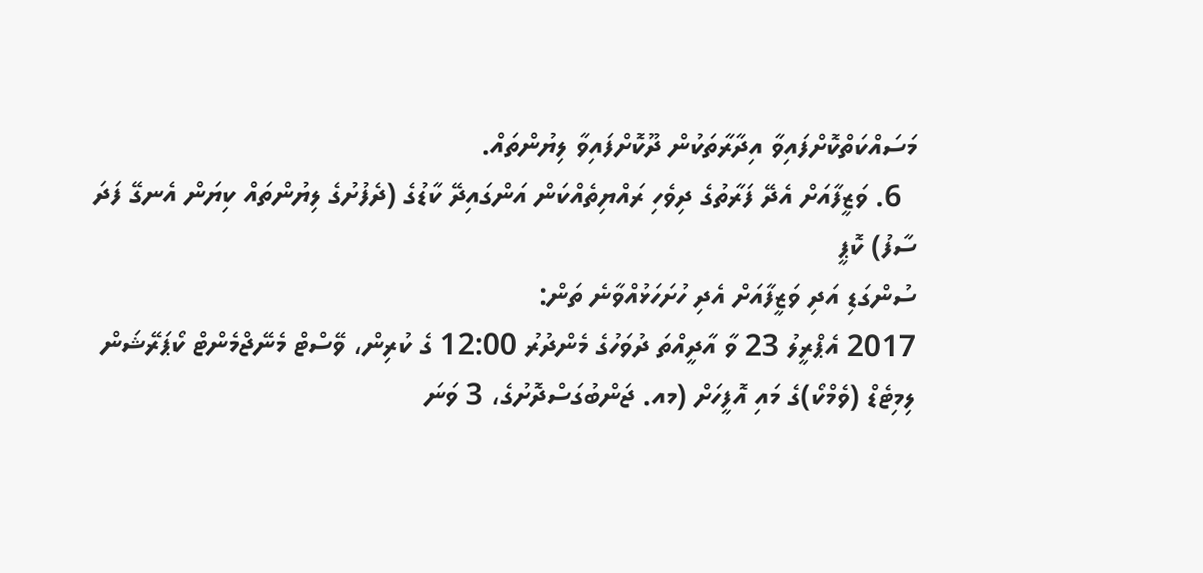މަސައްކަތްކޮށްފައިވާ އިދާރާތަކުން ދޫކޮށްފައިވާ ލިޔުންތައް.
  6. ވަޒީފާއަށް އެދޭ ފަރާތުގެ ދިވެހި ރައްޔިތެއްކަން އަންގައިދޭ ކާޑުގެ (ދެފުށުގެ ލިޔުންތައް ކިޔަން އެނގޭ ފަދަ ސާފު) ކޮޕީ
ސުންގަޑި އަދި ވަޒީފާއަށް އެދި ހުށަހަޅުއްވާނެ ތަން:
2017 އެޕްރީލު 23 ވާ އާދީއްތަ ދުވަހުގެ މެންދުރު 12:00 ގެ ކުރިން، ވޭސްޓް މެނޭޖްމެންޓް ކޯޕަރޭޝަން ލިމިޓެޑް (ވެމްކޯ)ގެ މައި އޮފީހަށް (މއ. ޖަންބުގަސްދޮށުގެ، 3 ވަނަ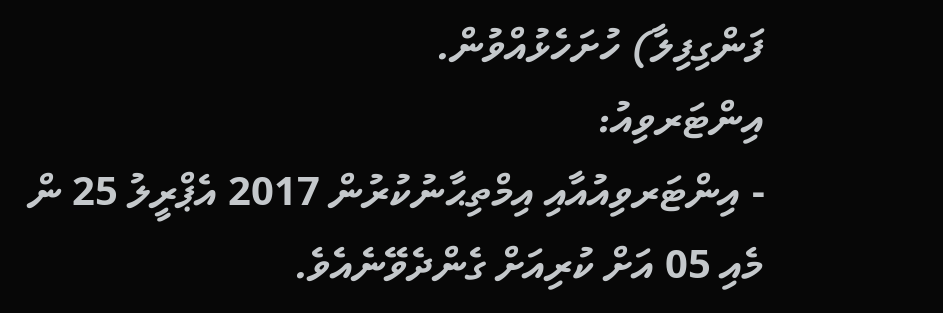ފަންގިފިލާ) ހުށަހެޅުއްވުން.
އިންޓަރވިއު:
- އިންޓަރވިއުއާއި އިމްތިޙާނުކުރުން 2017 އެޕްރީލު 25 ން މެއި 05 އަށް ކުރިއަށް ގެންދެވޭނެއެވެ.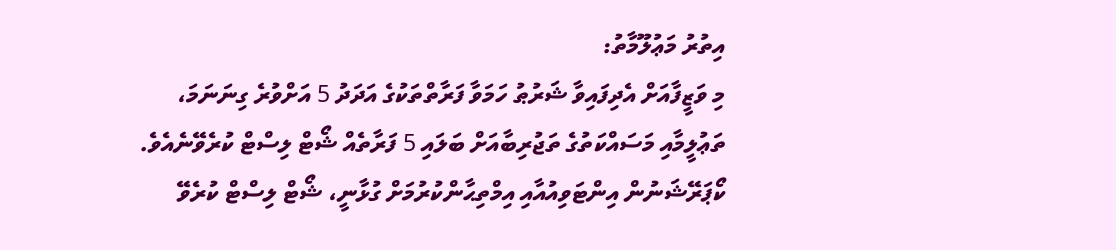އިތުރު މަޢުލޫމާތު:
މި ވަޒީފާއަށް އެދިފައިވާ ޝަރުޠު ހަމަވާ ފަރާތްތަކުގެ އަދަދު 5 އަށްވުރެ ގިނަނަމަ، ތަޢުލީމާއި މަސައްކަތުގެ ތަޖުރިބާއަށް ބަލައި 5 ފަރާތެއް ޝޯޓް ލިސްޓް ކުރެވޭނެއެވެ.
ކޯޕަރޭޝަނުން އިންޓަވިއުއާއި އިމްތިޙާންކުރުމަށް ގުޅާނީ، ޝޯޓް ލިސްޓް ކުރެވޭ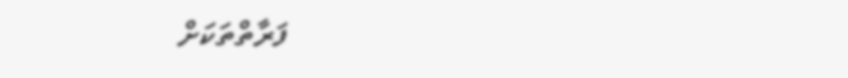ފަރާތްތަކަށް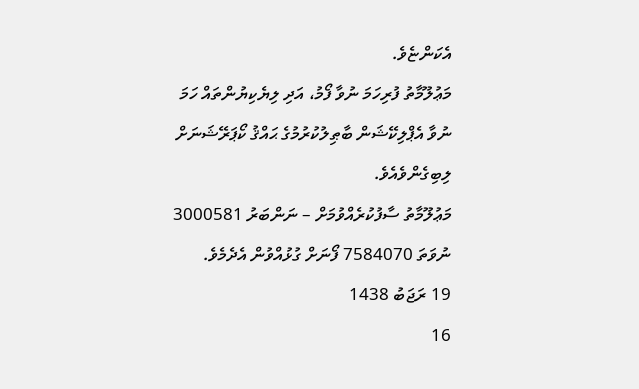އެކަންޏެވެ.
މަޢުލޫމާތު ފުރިހަމަ ނުވާ ފޯމު، އަދި ލިޔެކިޔުންތައް ހަމަ ނުވާ އެޕްލިކޭޝަން ބާޠިލުކުރުމުގެ ޙައްޤު ކޯޕަރޭޝަނަށް ލިބިގެންވެއެވެ.
މަޢުލޫމާތު ސާފުކުރެއްވުމަށް – ނަންބަރު 3000581 ނުވަތަ 7584070 ފޯނަށް ގުޅުއްވުން އެދެމެވެ.
19 ރަޖަބު 1438
16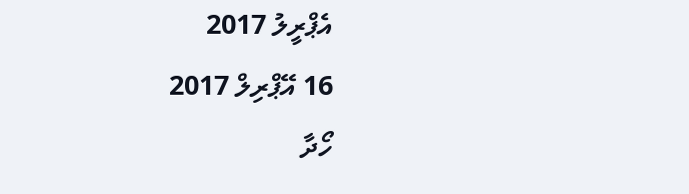އެޕްރީލު 2017
16 އޭޕްރިލް 2017
ހޯދާ